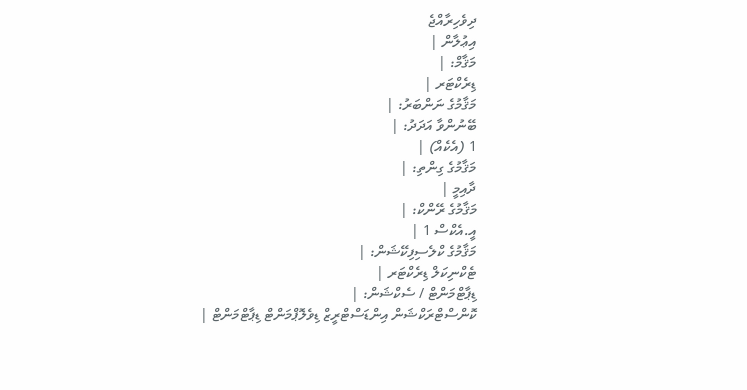ދިވެހިރާއްޖެ
އިޢުލާން |
މަޤާމް: |
ޑިރެކްޓަރ |
މަޤާމުގެ ނަންބަރު: |
ބޭނުންވާ އަދަދު: |
1 (އެކެއް) |
މަޤާމުގެ ގިންތި: |
ދާއިމީ |
މަޤާމުގެ ރޭންކް: |
އީ.އެކްސް 1 |
މަޤާމުގެ ކްލެސިފިކޭޝަން: |
ޓެކްނިކަލް ޑިރެކްޓަރ |
ޑިޕާޓްމަންޓް / ސެކްޝަން: |
ކޮންސްޓްރަކްޝަން އިންޑަސްޓްރީޒް ޑިވެލޮޕްމަންޓް ޑިޕާޓްމަންޓް |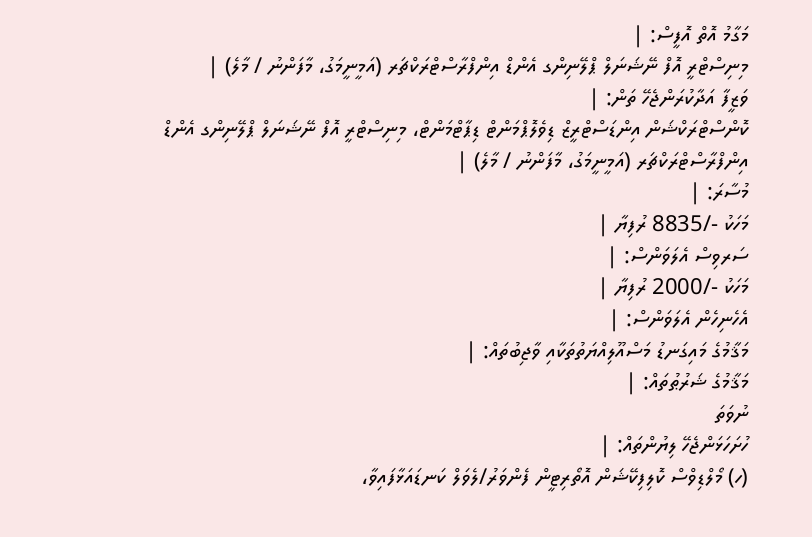މަގާމު އޮތް އޮފީސް: |
މިނިސްޓްރީ އޮފް ނޭޝަނަލް ޕްލޭނިންގ އެންޑް އިންފްރާސްޓްރަކްޗަރ (އަމީނީމަގު، މާފަންނު / މާލެ) |
ވަޒީފާ އަދާކުރަންޖެހޭ ތަން: |
ކޮންސްޓްރަކްޝަން އިންޑަސްޓްރީޒް ޑިވެލޮޕްމަންޓް ޑިޕާޓްމަންޓް، މިނިސްޓްރީ އޮފް ނޭޝަނަލް ޕްލޭނިންގ އެންޑް އިންފްރާސްޓްރަކްޗަރ (އަމީނީމަގު، މާފަންނު / މާލެ) |
މުސާރަ: |
މަހަކު -/8835 ރުފިޔާ |
ސަރވިސް އެލަވަންސް: |
މަހަކު -/2000 ރުފިޔާ |
އެހެނިހެން އެލަވަންސް: |
މަޤާމުގެ މައިގަނޑު މަސްއޫލިއްޔަތުތަކާއި ވާޖިބުތައް: |
މަޤާމުގެ ޝަރުޠުތައް: |
ނުވަތަ
ހުށަހަޅަންޖެހޭ ލިޔުންތައް: |
(ހ) މޯލްޑިވްސް ކޮލިފިކޭޝަން އޮތޯރިޓީން ފެންވަރު/ލެވަލް ކަނޑައަޅާފައިވާ،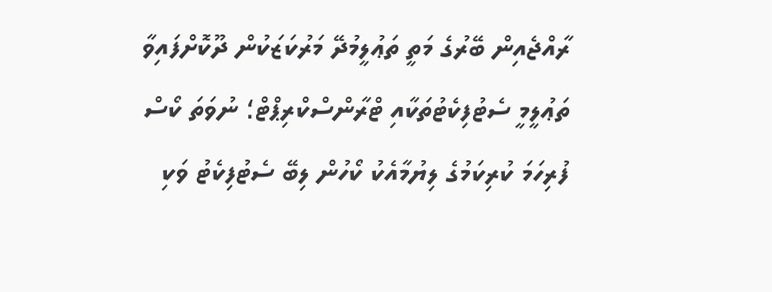ރާއްޖެއިން ބޭރުގެ މަތީ ތަޢުލީމުދޭ މަރުކަޒަކުން ދޫކޮށްފައިވާ ތަޢުލީމީ ސެޓުފިކެޓުތަކާއި ޓްރާންސްކްރިޕްޓް؛ ނުވަތަ ކޯސް ފުރިހަމަ ކުރިކަމުގެ ލިޔުމާއެކު ކޯހުން ލިބޭ ސެޓުފިކެޓު ވަކި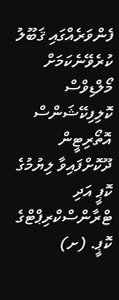ފެންވަރެއްގައި ޤަބޫލު ކުރެވޭނެކަމަށް މޯލްޑިވްސް ކޮލިފިކޭޝަންސް އޮތޯރިޓީން ދޫކޮށްފައިވާ ލިޔުމުގެ ކޮޕީ އަދި ޓްރާންސްކްރިޕްޓްގެ ކޮޕީ. (ށ)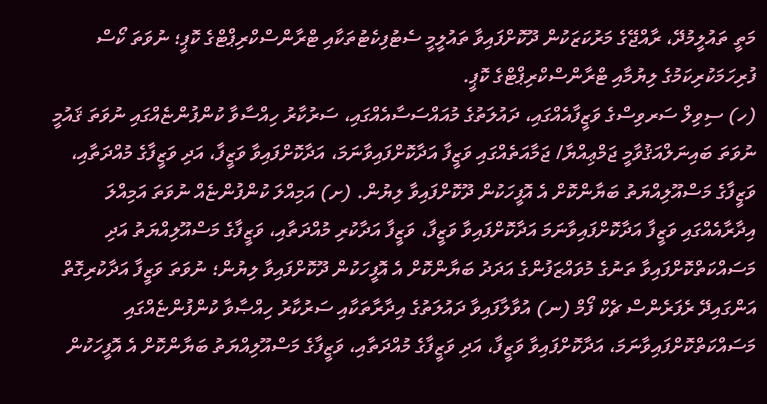މަތީ ތައުލީމުދޭ، ރާއްޖޭގެ މަރުކަޒަކުން ދޫކޮށްފައިވާ ތައުލީމީ ސެޓުފިކެޓުތަކާއި ޓްރާންސްކްރިޕްޓްގެ ކޮޕީ؛ ނުވަތަ ކޯސް ފުރިހަމަކުރިކަމުގެ ލިޔުމާއި ޓްރާންސްކްރިޕްޓްގެ ކޮޕީ.
(ހ) ސިވިލް ސަރވިސްގެ ވަޒީފާއެއްގައި، ދައުލަތުގެ މުއައްސަސާއެއްގައި، ސަރުކާރު ހިއްސާވާ ކުންފުންޏެއްގައި ނުވަތަ ޤައުމީ ނުވަތަ ބައިނަލްއަޤުވާމީ ޖަމްޢިއްޔާ/ ޖަމާއަތެއްގައި ވަޒީފާ އަދާކޮށްފައިވާނަމަ، އަދާކޮށްފައިވާ ވަޒީފާ، އަދި ވަޒީފާގެ މުއްދަތާއި، ވަޒީފާގެ މަސްއޫލިއްޔަތު ބަޔާންކޮށް އެ އޮފީހަކުން ދޫކޮށްފައިވާ ލިޔުން. (ށ) އަމިއްލަ ކުންފުންޏެއް ނުވަތަ އަމިއްލަ އިދާރާއެއްގައި ވަޒީފާ އަދާކޮށްފައިވާނަމަ އަދާކޮށްފައިވާ ވަޒީފާ، ވަޒީފާ އަދާކުރި މުއްދަތާއި، ވަޒީފާގެ މަސްއޫލިއްޔަތު އަދި މަސައްކަތްކޮށްފައިވާ ތަނުގެ މުވައްޒަފުންގެ އަދަދު ބަޔާންކޮށް އެ އޮފީހަކުން ދޫކޮށްފައިވާ ލިޔުން؛ ނުވަތަ ވަޒީފާ އަދާކުރިގޮތް އަންގައިދޭ ރެފަރެންސް ޗެކް ފޯމް (ނ) އުވާލާފައިވާ ދައުލަތުގެ އިދާރާތަކާއި ސަރުކާރު ހިއްޞާވާ ކުންފުންޏެއްގައި މަސައްކަތްކޮށްފައިވާނަމަ، އަދާކޮށްފައިވާ ވަޒީފާ، އަދި ވަޒީފާގެ މުއްދަތާއި، ވަޒީފާގެ މަސްއޫލިއްޔަތު ބަޔާންކޮށް އެ އޮފީހަކުން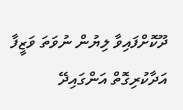ދޫކޮށްފައިވާ ލިޔުން ނުވަތަ ވަޒީފާ އަދާކުރިގޮތް އަންގައިދޭ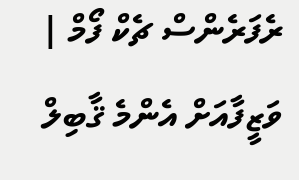ރެފަރެންސް ޗެކް ފޯމް |
ވަޒީފާއަށް އެންމެ ޤާބިލް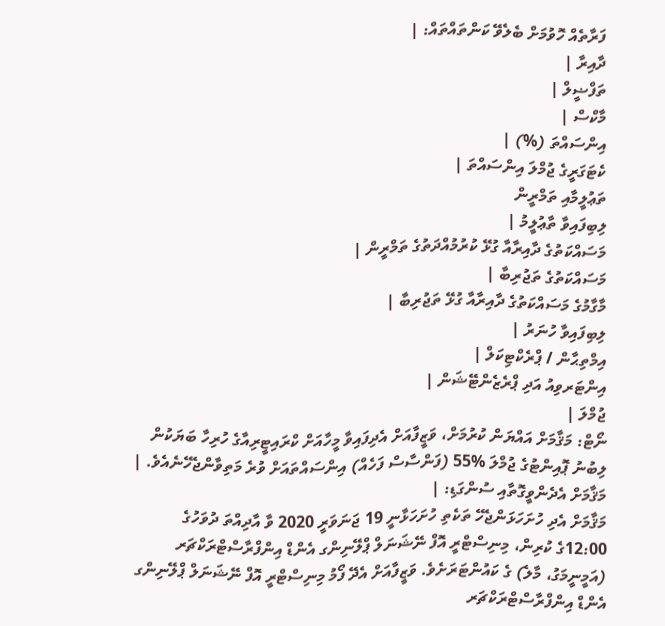ފަރާތެއް ހޮވުމަށް ބެލެވޭ ކަންތައްތައް: |
ދާއިރާ |
ތަފްޟީލް |
މާކްސް |
އިންސައްތަ (%) |
ކެޓަގަރީގެ ޖުމްލަ އިންސައްތަ |
ތަޢުލީމާއި ތަމްރީން
ލިބިފައިވާ ތާޢުލީމު |
މަސައްކަތުގެ ދާއިރާއާ ގުޅޭ ކުރުމުއްދަތުގެ ތަމްރީން |
މަސައްކަތުގެ ތަޖުރިބާ |
މާގާމުގެ މަސައްކަތުގެ ދާއިރާއާ ގުޅޭ ތަޖުރިބާ |
ލިބިފައިވާ ހުނަރު |
އިމްތިޙާން / ޕްރެކްޓިކަލް |
އިންޓަރވިއު އަދި ޕްރެޒެންޓޭޝަން |
ޖުމްލަ |
ނޯޓް: މަޤާމަށް އައްޔަން ކުރުމަށް، ވަޒީފާއަށް އެދިފައިވާ މީހާއަށް ކްރައިޓީރިއާގެ ހުރިހާ ބަޔަކުން ލިބުނު ޕޮއިންޓުގެ ޖުމްލަ %55 (ފަންސާސް ފަހެއް) އިންސައްތައަށް ވުރެ މަތިވާންޖެހޭނެއެވެ. |
މަޤާމަށް އެދެންވީގޮތާއި ސުންގަޑި: |
މަޤާމަށް އެދި ހުށަހަޅަންޖެހޭ ތަކެތި ހުށަހަޅާނީ 19 ޖަނަވަރީ 2020 ވާ އާދިއްތަ ދުވަހުގެ 12:00ގެ ކުރިން، މިނިސްޓްރީ އޮފް ނޭޝަނަލް ޕްލޭނިންގ އެންޑް އިންފްރާސްޓްރަކްޗަރ (އަމީނީމަގު، މާލެ) ގެ ކައުންޓަރަށެވެ. ވަޒީފާއަށް އެދޭ ފޯމު މިނިސްޓްރީ އޮފް ނޭޝަނަލް ޕްލޭނިންގ އެންޑް އިންފްރާސްޓްރަކްޗަރ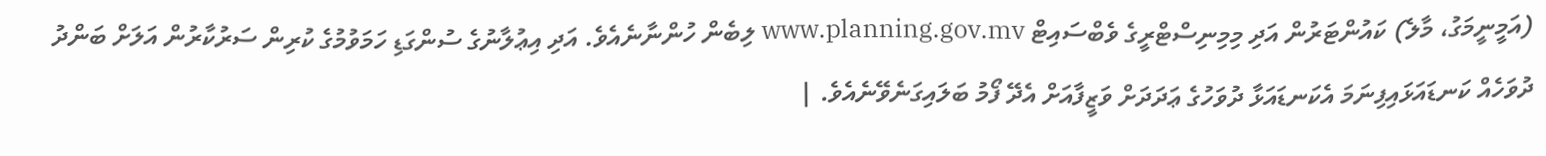(އަމީނީމަގު، މާލެ) ކައުންޓަރުން އަދި މިމިނިސްޓްރީގެ ވެބްސައިޓް www.planning.gov.mv ލިބެން ހުންނާނެއެވެ. އަދި އިޢުލާނުގެ ސުންގަޑި ހަމަވުމުގެ ކުރިން ސަރުކާރުން އަލަށް ބަންދު ދުވަހެއް ކަނޑައަޅައިފިނަމަ އެކަނޑައަޅާ ދުވަހުގެ ޢަދަދަށް ވަޒީފާއަށް އެދޭ ފޯމު ބަލައިގަނެވޭނެއެވެ. |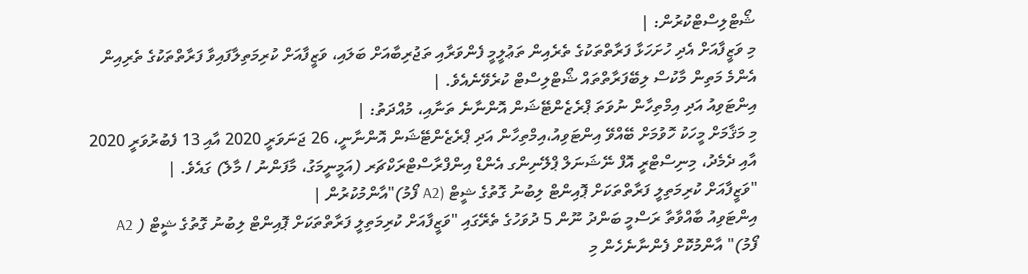ޝޯޓްލިސްޓްކުރުން: |
މި ވަޒީފާއަށް އެދި ހުށަހަޅާ ފަރާތްތަކުގެ ތެރެއިން ތަޢުލީމީ ފެންވަރާއި ތަޖުރިބާއަށް ބަލައި، ވަޒީފާއަށް ކުރިމަތިލާފައިވާ ފަރާތްތަކުގެ ތެރިއިން އެންމެ މަތިން މާކުސް ލިބޭފަރާތްތައް ޝޯޓްލިސްޓް ކުރެވޭނެއެވެ. |
އިންޓަވިއު އަދި އިމްތިހާން ނުވަތަ ޕްރެޒެންޓޭޝަން އޮންނާނެ ތަނާއި، މުއްދަތު: |
މި މަޤާމަށް މީހަކު ހޮވުމަށް ބޭއްވޭ އިންޓަވިއު،އިމްތިހާން އަދި ޕްރެޒެންޓޭޝަން އޮންނާނީ، 26 ޖަނަވަރީ 2020 އާއި 13 ފެބުރުވަރީ 2020 އާއި ދެމެދު، މިނިސްޓްރީ އޮފް ނޭޝަނަލް ޕްލޭނިންގ އެންޑް އިންފްރާސްޓްރަކްޗަރ (އަމީނީމަގު، މާފަންނު / މާލެ) ގައެވެ. |
"ވަޒީފާއަށް ކުރިމަތިލީ ފަރާތްތަކަށް ޕޮއިންޓް ލިބުނު ގޮތުގެ ޝީޓް (A2 ފޯމު)"އާންމުކުރުން |
އިންޓަވިއު ބާއްވާތާ ރަސްމީ ބަންދު ނޫން 5 ދުވަހުގެ ތެރޭގައި "ވަޒީފާއަށް ކުރިމަތިލީ ފަރާތްތަކަށް ޕޮއިންޓް ލިބުނު ގޮތުގެ ޝީޓް ( A2 ފޯމު)" އާންމުކޮށް ފެންނާނެހެން މި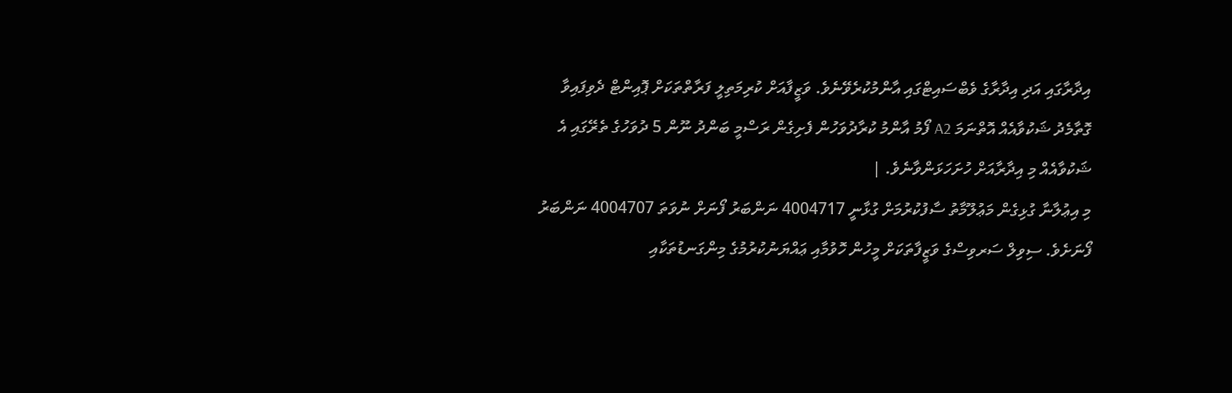އިދާރާގައި އަދި އިދާރާގެ ވެބްސައިޓްގައި އާންމުކުރެވޭނެވެ. ވަޒީފާއަށް ކުރިމަތިލީ ފަރާތްތަކަށް ޕޮއިންޓް ދެވިފައިވާ ގޮތާމެދު ޝަކުވާއެއް އޮތްނަމަ A2 ފޯމު އާންމު ކުރާދުވަހުން ފެށިގެން ރަސްމީ ބަންދު ނޫން 5 ދުވަހުގެ ތެރޭގައި އެ ޝަކުވާއެއް މި އިދާރާއަށް ހުށަހަޅަންވާނެވެ. |
މި އިޢުލާނާ ގުޅިގެން މަޢުލޫމާތު ސާފުކުރުމަށް ގުޅާނީ 4004717 ނަންބަރު ފޯނަށް ނުވަތަ 4004707 ނަންބަރު ފޯނަށެވެ. ސިވިލް ސަރވިސްގެ ވަޒީފާތަކަށް މީހުން ހޮވުމާއި ޢައްޔަނުކުރުމުގެ މިންގަނޑުތަކާއި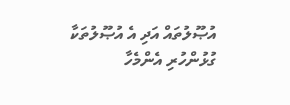އުޞޫލުތައް އަދި އެ އުޞޫލުތަކާ ގުޅުންހުރި އެންމެހާ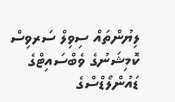ލިޔުންތައް ސިވިލް ސަރވިސް ކޮމިޝަނުގެ ވެބްސައިޓްގެ ޑައުންލޯޑްސްގެ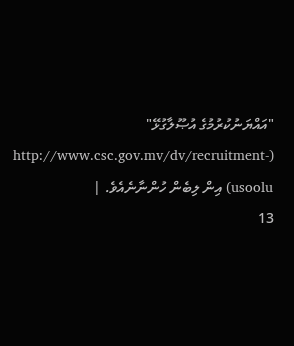"އައްޔަނުކުރުމުގެ އުޞޫލާގުޅޭ" (http://www.csc.gov.mv/dv/recruitment-usoolu) އިން ލިބެން ހުންނާނެއެވެ. |
13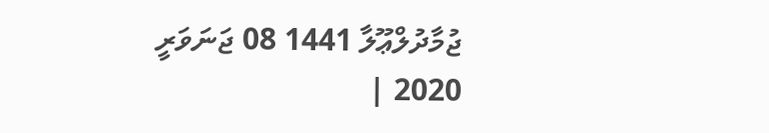ޖުމާދުލްޢޫލާ 1441 08 ޖަނަވަރީ 2020 |